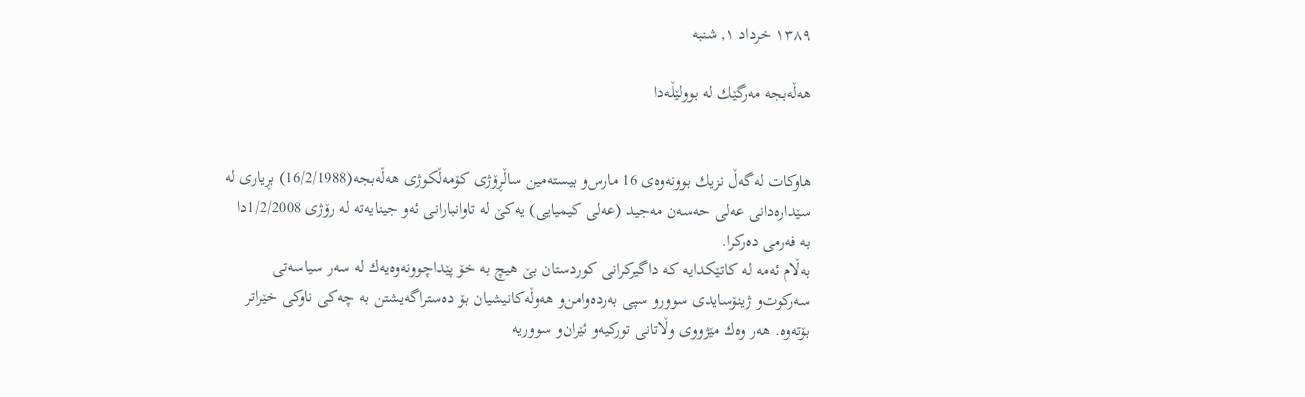۱۳۸۹ خرداد ۱, شنبه

هه‌ڵه‌بجه‌ مه‌رگێك له‌ بوولێڵه‌دا


هاوكات له‌گه‌ڵ نزیك بوونه‌وه‌ی‌ 16 مارس‌و بیسته‌مین ساڵڕۆژی‌ كۆمه‌ڵكوژی‌ هه‌ڵه‌بجه‌(16/2/1988) بڕیاری‌ له‌ سێداره‌دانی‌ عه‌لی‌ حه‌سه‌ن مه‌جید (عه‌لی‌ كیمیایی‌) یه‌كێ‌ له‌ تاوانبارانی‌ ئه‌و جینایه‌ته‌ له‌ رۆژی‌ 1/2/2008دا به‌ فه‌رمی‌ ده‌ركرا.
به‌ڵام ئه‌مه‌ له‌ كاتێكدایه‌ كه‌ داگیركرانی‌ كوردستان بێ‌ هیچ به‌ خۆ پێداچوونه‌وه‌یه‌ك له‌ سه‌ر سیاسه‌تی‌ سه‌ركوت‌و ژینۆسایدی‌ سوور‌و سپی‌ به‌رده‌وامن‌و هه‌وڵه‌كانیشیان بۆ ده‌ستراگه‌یشتن به‌ چه‌كی‌ ناوكی‌ خێراتر بۆته‌وه‌. هه‌ر وه‌ك مێژووی‌ وڵاتانی‌ توركیه‌‌و ئێران‌و سووریه‌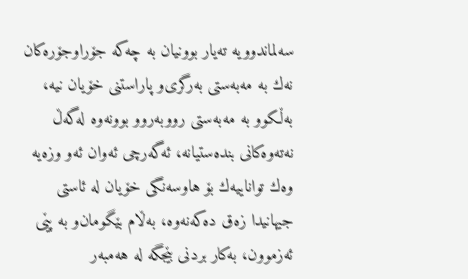سه‌لماندوویه‌ ته‌یار بوونیان به‌ چه‌كه‌ جۆرا‌وجۆره‌كان نه‌ك به‌ مه‌به‌ستی‌ به‌رگری‌‌و پاراستنی‌ خۆیان نیه‌، به‌ڵكوو به‌ مه‌به‌ستی‌ رووبه‌روو بوونه‌وه‌ له‌گه‌ڵ نه‌ته‌وه‌كانی‌ بنده‌ستیانه‌، ئه‌گه‌رچی‌ ئه‌وان ئه‌و وزه‌یه‌ وه‌ك تواناییه‌ك بۆ هاوسه‌نگی‌ خۆیان له‌ ئاستی‌ جیهانیدا زه‌ق ده‌كه‌نه‌وه‌، به‌ڵام بێگومان‌و به‌ پێی‌ ئه‌زموون، به‌كار بردنی‌ بێجگه‌ له‌ هه‌مبه‌ر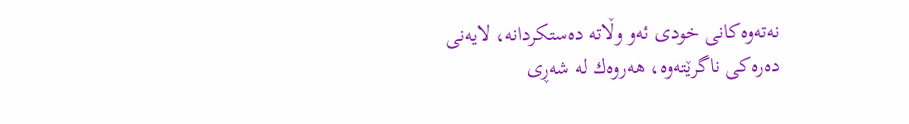نه‌ته‌وه‌كانی‌ خودی‌ ئه‌و وڵاته‌ ده‌ستكردانه‌، لایه‌نی‌ ده‌ره‌كی‌ ناگرێته‌وه‌، هه‌روه‌ك له‌ شه‌ڕی‌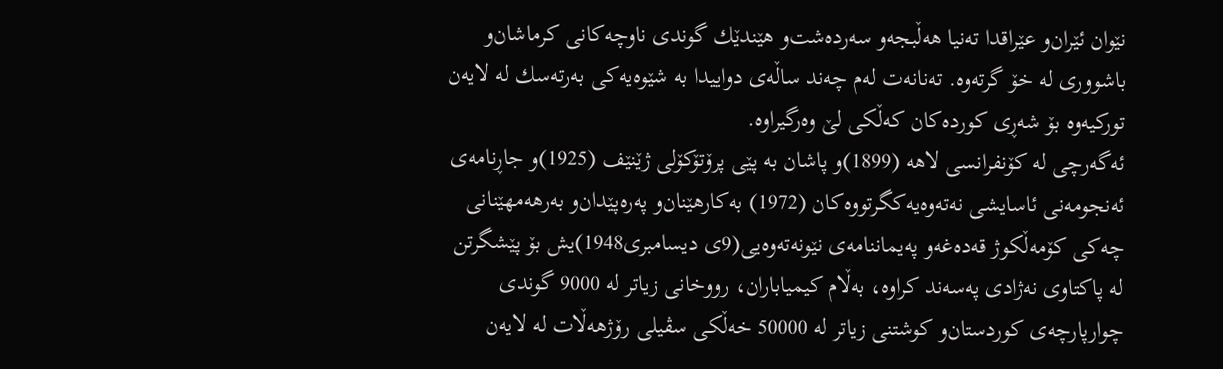نێوان ئێران‌و عێراقدا ته‌نیا هه‌ڵبجه‌‌و سه‌رده‌شت‌و هێندێك گوندی‌ ناوچه‌كانی‌ كرماشان‌و باشووری‌ له‌ خۆ گرته‌وه‌. ته‌نانه‌ت له‌م چه‌ند ساڵه‌ی‌ دواییدا به‌ شێوه‌یه‌كی‌ به‌رته‌سك له‌ لایه‌ن توركیه‌وه‌ بۆ شه‌ڕی‌ كورده‌كان كه‌ڵكی‌ لێ‌ وه‌رگیراوه‌.
ئه‌گه‌رچی‌ له‌ كۆنفرانسی‌ لاهه‌ (1899)و پاشان به‌ پێی‌ پرۆتۆكۆلی‌ ژێنێف (1925)و جاڕنامه‌ی‌ ئه‌نجومه‌نی‌ ئاسایشی‌ نه‌ته‌وه‌یه‌كگرتووه‌كان (1972) به‌كارهێنان‌و په‌ره‌پێدان‌و به‌رهه‌مهێنانی‌ چه‌كی‌ كۆمه‌ڵكوژ قه‌ده‌غه‌‌و په‌یماننامه‌ی‌ نێونه‌ته‌وه‌یی‌(9ی‌ دیسامبری‌1948)یش بۆ پێشگرتن له‌ پاكتاوی‌ نه‌ژادی‌ په‌سه‌ند كراوه‌، به‌ڵام كیمیاباران، رووخانی‌ زیاتر له‌ 9000 گوندی‌ چوارپارچه‌ی‌ كوردستان‌و كوشتنی‌ زیاتر له‌ 50000 خه‌ڵكی‌ سڤیلی‌ رۆژهه‌ڵات له‌ لایه‌ن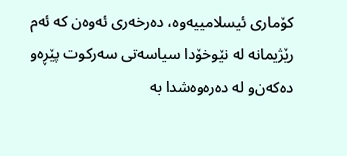كۆماری‌ ئیسلامییه‌وه‌، ده‌رخه‌ری‌ ئه‌وه‌ن كه‌ ئه‌م رێژیمانه‌ له‌ نێوخۆدا سیاسه‌تی‌ سه‌ركوت پێڕه‌و ده‌كه‌ن‌و له‌ ده‌ره‌وه‌شدا به‌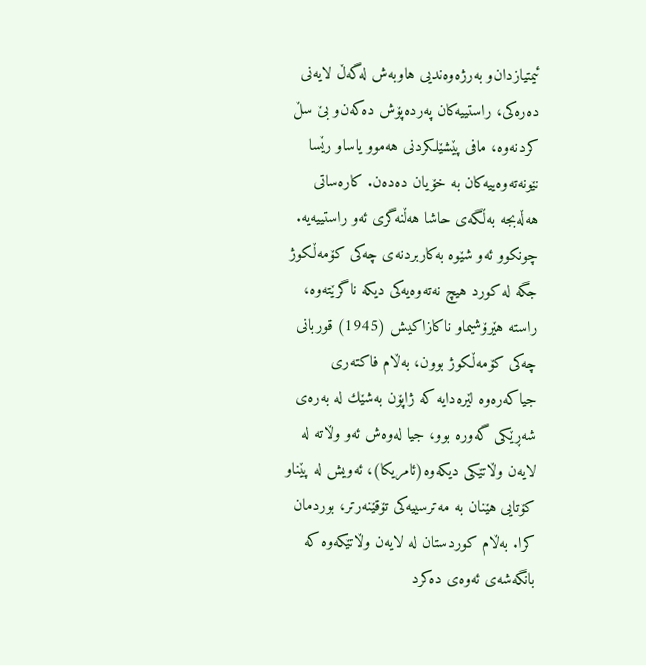ئیمتیازدان‌و به‌رژه‌وه‌ندیی‌ هاوبه‌ش له‌گه‌ڵ لایه‌نی‌ ده‌ره‌كی‌، راستییه‌كان په‌رده‌پۆش ده‌كه‌ن‌و بێ‌ سڵ كردنه‌وه‌، مافی‌ پێشێلكردنی‌ هه‌موو یاسا‌و رێسا نێونه‌ته‌وه‌ییه‌كان به‌ خۆیان ده‌ده‌ن. كاره‌ساتی‌ هه‌ڵه‌بجه‌ به‌ڵگه‌ی‌ حاشا هه‌ڵنه‌گری‌ ئه‌و راستییه‌یه‌. چونكوو ئه‌و شێوه‌ به‌كاربردنه‌ی‌ چه‌كی‌ كۆمه‌ڵكوژ جگه‌ له‌ كورد هیچ نه‌ته‌وه‌یه‌كی‌ دیكه‌ ناگرێته‌وه‌، راسته‌ هێرۆشیما‌و ناكازاكیش (1945) قوربانی‌ چه‌كی‌ كۆمه‌ڵكوژ بوون، به‌ڵام فاكته‌ری‌ جیاكه‌ره‌وه‌ لێره‌دایه‌ كه‌ ژاپۆن به‌شێك له‌ به‌ره‌ی‌ شه‌ڕێكی‌ گه‌وره‌ بوو، جیا له‌وه‌ش ئه‌و وڵاته‌ له‌ لایه‌ن وڵاتێكی‌ دیكه‌وه‌(ئامریكا)، ئه‌ویش له‌ پێناو كۆتایی‌ هێنان به‌ مه‌ترسییه‌كی‌ تۆقێنه‌رتر، بوردمان كرا. به‌ڵام كوردستان له‌ لایه‌ن وڵاتێكه‌وه‌ كه‌ بانگه‌شه‌ی‌ ئه‌وه‌ی‌ ده‌كرد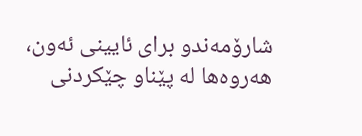شارۆمه‌ند‌و برای‌ ئایینی‌ ئه‌ون، هه‌روه‌ها له‌ پێناو چێكردنی‌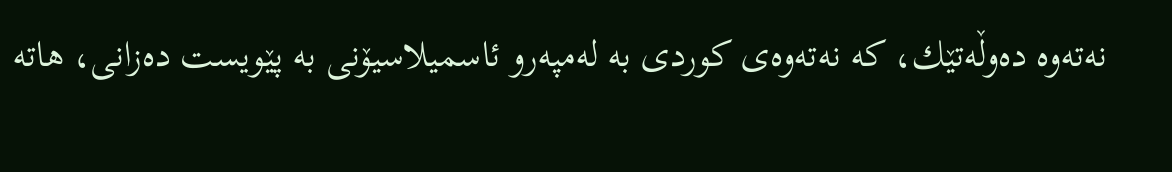نه‌ته‌وه‌ ده‌وڵه‌تێك، كه‌ نه‌ته‌وه‌ی‌ كوردی‌ به‌ له‌مپه‌ر‌و ئاسمیلاسیۆنی‌ به‌ پێویست ده‌زانی‌، هاته‌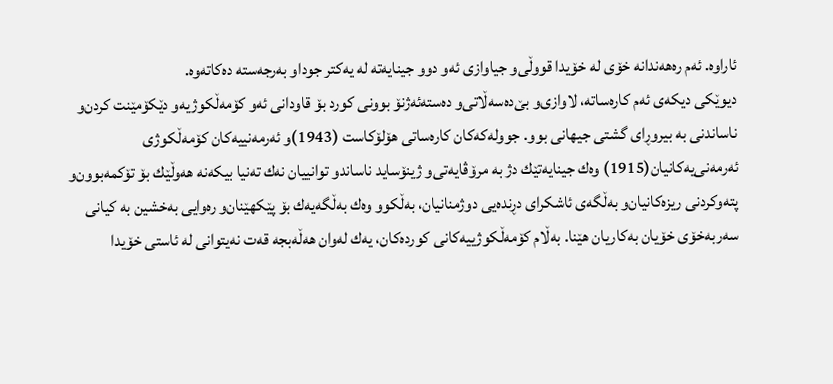ئاراوه‌. ئه‌م ره‌هه‌ندانه‌ خۆی‌ له‌ خۆیدا قووڵی‌‌و جیاوازی‌ ئه‌و دوو جینایه‌ته‌ له‌ یه‌كتر جودا‌و به‌رجه‌سته‌ ده‌كاته‌وه‌.
دیوێكی‌ دیكه‌ی‌ ئه‌م كاره‌ساته‌، لاوازی‌‌و بێ‌ده‌سه‌ڵاتی‌‌و ده‌سته‌ئه‌ژنۆ بوونی‌ كورد بۆ قاودانی‌ ئه‌و كۆمه‌ڵكوژیه‌‌و دێكۆمێنت كردن‌و ناساندنی‌ به‌ بیر‌وڕای‌ گشتی‌ جیهانی‌ بوو. جووله‌كه‌كان كاره‌ساتی‌ هۆلۆكاست (1943)و ئه‌رمه‌نییه‌كان كۆمه‌ڵكوژی‌ ئه‌رمه‌نی‌یه‌كانیان(1915) وه‌ك جینایه‌تێك دژ به‌ مرۆڤایه‌تی‌‌و ژینۆساید ناساند‌و توانییان نه‌ك ته‌نیا بیكه‌نه‌ هه‌وڵێك بۆ تۆكمه‌بوون‌و پته‌وكردنی‌ ریزه‌كانیان‌و به‌ڵگه‌ی‌ ئاشكرای‌ دڕنده‌یی‌ دوژمنانیان، به‌ڵكوو وه‌ك به‌ڵگه‌یه‌ك بۆ پێكهێنان‌و ره‌وایی‌ به‌خشین به‌ كیانی‌ سه‌ربه‌خۆی‌ خۆیان به‌كاریان هێنا. به‌ڵام كۆمه‌ڵكوژییه‌كانی‌ كورده‌كان، یه‌ك له‌وان هه‌ڵه‌بجه‌ قه‌ت نه‌یتوانی‌ له‌ ئاستی‌ خۆیدا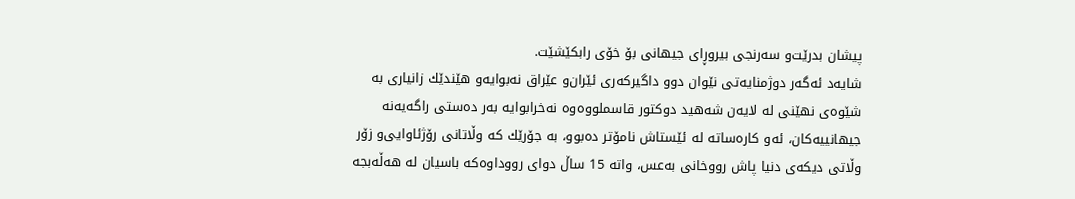پیشان بدرێت‌و سه‌رنجی‌ بیر‌وڕای‌ جیهانی‌ بۆ خۆی‌ رابكێشێت.
شایه‌د ئه‌گه‌ر دوژمنایه‌تی‌ نێوان دوو داگیركه‌ری‌ ئێران‌و عێراق نه‌بوایه‌‌و هێندێك زانیاری‌ به‌ شێوه‌ی‌ نهێنی‌ له‌ لایه‌ن شه‌هید دوكتور قاسملووه‌وه‌ نه‌خرابوایه‌ به‌ر ده‌ستی‌ راگه‌یه‌نه‌ جیهانییه‌كان، ئه‌و كاره‌ساته‌ له‌ ئێستاش نامۆتر ده‌بوو، به‌ جۆرێك كه‌ وڵاتانی‌ رۆژئاوایی‌‌و زۆر وڵاتی‌ دیكه‌ی‌ دنیا پاش رووخانی‌ به‌عس، واته‌ 15 ساڵ دوای‌ رووداوه‌كه‌ باسیان له‌ هه‌ڵه‌بجه‌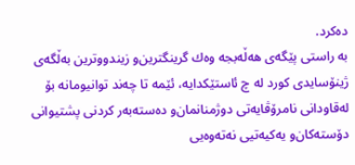ده‌كرد.
به‌ راستی‌ پێگه‌ی‌ هه‌ڵه‌بجه‌ وه‌ك گرینگترین‌و زیندووترین به‌ڵگه‌ی‌ ژینۆسایدی‌ كورد له‌ چ ئاستێكدایه‌، ئێمه‌ تا چه‌ند توانیومانه‌ بۆ له‌قاودانی‌ نامرۆڤایه‌تی‌ دوژمنانمان‌و ده‌سته‌به‌ر كردنی‌ پشتیوانی‌ دۆسته‌كان‌و یه‌كیه‌تیی‌ نه‌ته‌وه‌یی‌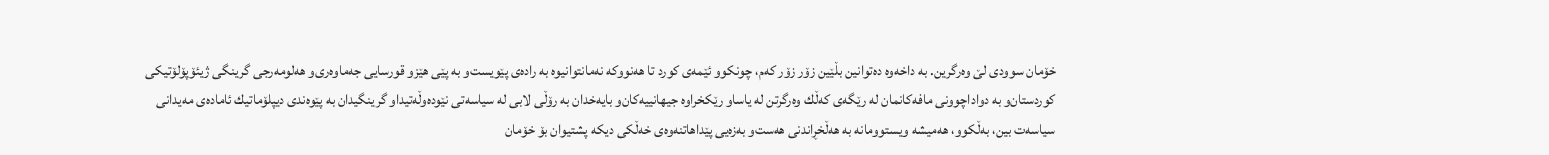خۆمان سوودی‌ لێ‌ وه‌رگرین. به‌ داخه‌وه‌ ده‌توانین بڵێین زۆر زۆر كه‌م، چونكوو ئێمه‌ی‌ كورد تا هه‌نووكه‌ نه‌مانتوانیوه‌ به‌ راده‌ی‌ پێویست‌و به‌ پێی‌ هێز‌و قورسایی‌ جه‌ماوه‌ری‌‌و هه‌لومه‌رجی‌ گرینگی‌ ژیئۆپۆلۆتیكی‌ كوردستان‌و به‌ دواداچوونی‌ مافه‌كانمان له‌ رێگه‌ی‌ كه‌ڵك وه‌رگرتن له‌ یاسا‌و رێكخراوه‌ جیهانییه‌كان‌و بایه‌خدان به‌ رۆڵی‌ لابی‌ له‌ سیاسه‌تی‌ نێوده‌وڵه‌تیدا‌و گرینگیدان به‌ پێوه‌ندی‌ دیپلۆماتیك ئاماده‌ی‌ مه‌یدانی‌ سیاسه‌ت بین، به‌ڵكوو، هه‌میشه‌ ویستوومانه‌ به‌ هه‌ڵخڕاندنی‌ هه‌ست‌و به‌زه‌یی‌ پێداهاتنه‌وه‌ی‌ خه‌ڵكی‌ دیكه‌ پشتیوان بۆ خۆمان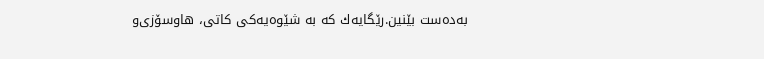به‌ده‌ست بێنین.رێگایه‌ك كه‌ به‌ شێوه‌یه‌كی‌ كاتی‌، هاوسۆزی‌‌و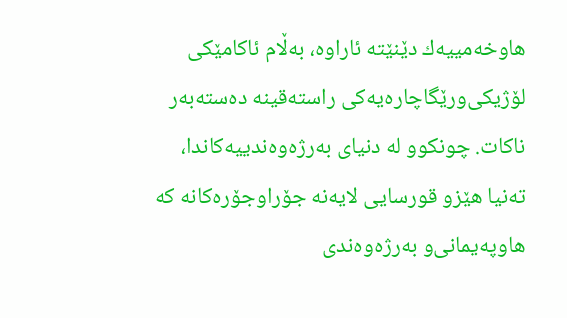هاوخه‌مییه‌ك دێنێته‌ ئاراوه‌، به‌ڵام ئاكامێكی‌ لۆژیكی‌‌ورێگاچاره‌یه‌كی‌ راسته‌قینه‌ ده‌سته‌به‌ر ناكات. چونكوو له‌ دنیای‌ به‌رژه‌وه‌ندییه‌كاندا، ته‌نیا هێز‌و قورسایی‌ لایه‌نه‌ جۆراوجۆره‌كانه‌ كه‌ هاوپه‌یمانی‌‌و به‌رژه‌وه‌ندی‌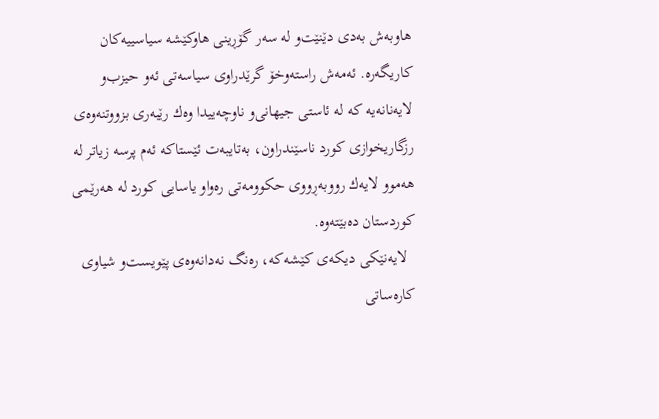هاوبه‌ش به‌دی‌ دێنێت‌و له‌ سه‌ر گۆڕینی‌ هاوكێشه‌ سیاسییه‌كان كاریگه‌ره‌. ئه‌مه‌ش راسته‌وخۆ گرێدراوی‌ سیاسه‌تی‌ ئه‌و حیزب‌و لایه‌نانه‌یه‌ كه‌ له‌ ئاستی‌ جیهانی‌‌و ناوچه‌ییدا وه‌ك رێبه‌ری‌ بزووتنه‌وه‌ی‌ رزگاریخوازی‌ كورد ناسێندراون، به‌تایبه‌ت ئێستاكه‌ ئه‌م پرسه‌ زیاتر له‌ هه‌موو لایه‌ك رووبه‌ڕووی‌ حكوومه‌تی‌ ره‌وا‌و یاسایی‌ كورد له‌ هه‌رێمی‌ كوردستان ده‌بێته‌وه‌.
  لایه‌نێكی‌ دیكه‌ی‌ كێشه‌كه‌، ره‌نگ نه‌دانه‌وه‌ی‌ پێویست‌و شیاوی‌ كاره‌ساتی‌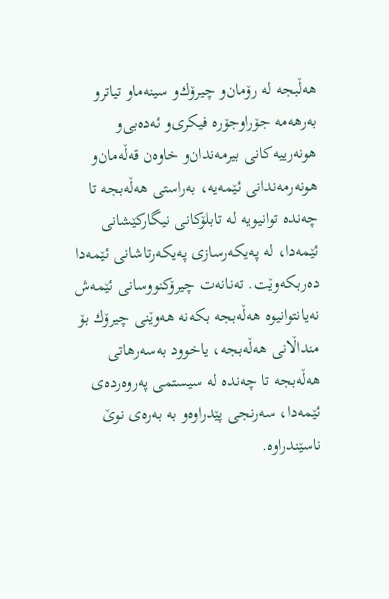هه‌ڵبجه‌ له‌ رۆمان‌و چیرۆك‌و سینه‌ما‌و تیاتر‌و به‌رهه‌مه‌ جۆراوجۆره‌ فیكری‌‌و ئه‌ده‌بی‌‌و هونه‌رییه‌كانی‌ بیرمه‌ندان‌و خاوه‌ن قه‌ڵه‌مان‌و هونه‌رمه‌ندانی‌ ئێمه‌یه‌، به‌راستی‌ هه‌ڵه‌بجه‌ تا چه‌نده‌ توانیویه‌ له‌ تابلۆكانی‌ نیگاركێشانی‌ ئێمه‌دا، له‌ په‌یكه‌رسازی‌ په‌یكه‌رتاشانی‌ ئێمه‌دا ده‌ربكه‌وێت. ته‌نانه‌ت چیرۆكنووسانی‌ ئێمه‌ش نه‌یانتوانیوه‌ هه‌ڵه‌بجه‌ بكه‌نه‌ هه‌وێنی‌ چیرۆك بۆ منداڵانی‌ هه‌ڵه‌بجه‌، یاخوود به‌سه‌رهاتی‌ هه‌ڵه‌بجه‌ تا چه‌نده‌ له‌ سیستمی‌ په‌روه‌رده‌ی‌ ئێمه‌دا، سه‌رنجی‌ پێدراوه‌‌و به‌ به‌ره‌ی‌ نوێ‌ ناسێندراوه‌.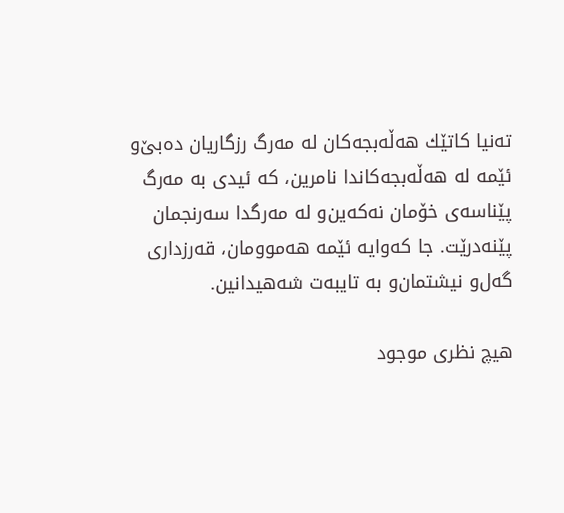ته‌نیا كاتێك هه‌ڵه‌بجه‌كان له‌ مه‌رگ رزگاریان ده‌بێ‌‌و ئێمه‌ له‌ هه‌ڵه‌بجه‌كاندا نامرین، كه‌ ئیدی‌ به‌ مه‌رگ پێناسه‌ی‌ خۆمان نه‌كه‌ین‌و له‌ مه‌رگدا سه‌رنجمان پێنه‌درێت. جا كه‌وایه‌ ئێمه‌ هه‌موومان، قه‌رزداری‌ گه‌ل‌و نیشتمان‌و به‌ تایبه‌ت شه‌هیدانین.

هیچ نظری موجود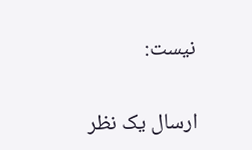نیست:

ارسال یک نظر